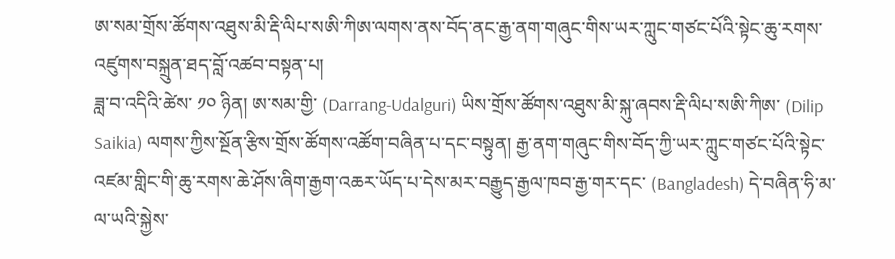ཨ་སམ་གྲོས་ཚོགས་འཐུས་མི་རྡི་ལིཔ་སཨི་ཀིཨ་ལགས་ནས་བོད་ནང་རྒྱ་ནག་གཞུང་གིས་ཡར་ཀླུང་གཙང་པོའི་སྟེང་ཆུ་རགས་འཛུགས་བསྐྲུན་ཐད་བློ་འཚབ་བསྟན་པ།
ཟླ་བ་འདིའི་ཚེས་ ༡༠ ཉིན། ཨ་སམ་གྱི་ (Darrang-Udalguri) ཡིས་གྲོས་ཚོགས་འཐུས་མི་སྐུ་ཞབས་རྡི་ལིཔ་སཨི་ཀིཨ་ (Dilip Saikia) ལགས་ཀྱིས་སྔོན་རྩིས་གྲོས་ཚོགས་འཚོག་བཞིན་པ་དང་བསྟུན། རྒྱ་ནག་གཞུང་གིས་བོད་ཀྱི་ཡར་ཀླུང་གཙང་པོའི་སྟེང་འཛམ་གླིང་གི་ཆུ་རགས་ཆེ་ཤོས་ཞིག་རྒྱག་འཆར་ཡོད་པ་དེས་མར་བརྒྱུད་རྒྱལ་ཁབ་རྒྱ་གར་དང་ (Bangladesh) དེ་བཞིན་ཧི་མ་ལ་ཡའི་སྐྱེས་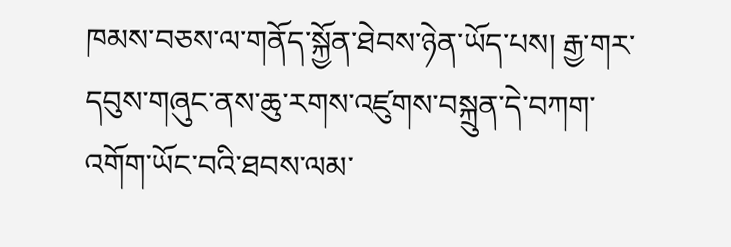ཁམས་བཅས་ལ་གནོད་སྐྱོན་ཐེབས་ཉེན་ཡོད་པས། རྒྱ་གར་དབུས་གཞུང་ནས་ཆུ་རགས་འཛུགས་བསྐྲུན་དེ་བཀག་འགོག་ཡོང་བའི་ཐབས་ལམ་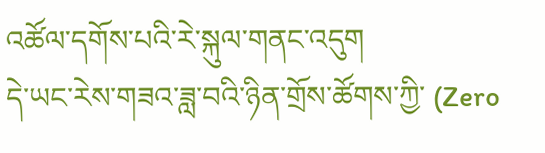འཚོལ་དགོས་པའི་རེ་སྐུལ་གནང་འདུག
དེ་ཡང་རེས་གཟའ་ཟླ་བའི་ཉིན་གྲོས་ཚོགས་ཀྱི་ (Zero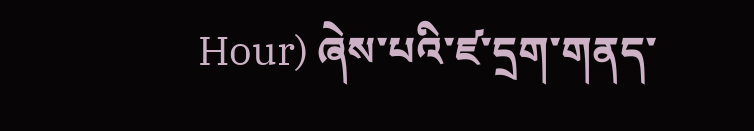Hour) ཞེས་པའི་ཛ་དྲག་གནད་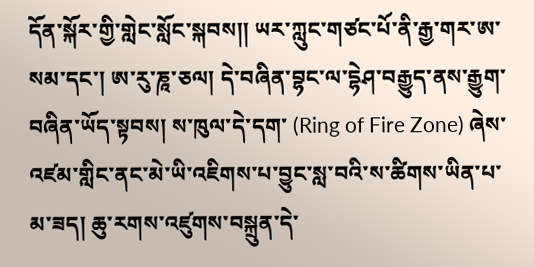དོན་སྐོར་གྱི་གླེང་སློང་སྐབས།། ཡར་ཀླུང་གཙང་པོ་ནི་རྒྱ་གར་ཨ་སམ་དང་། ཨ་རུ་ཎཱ་ཅལ། དེ་བཞིན་བྷང་ལ་དྷེཤ་བརྒྱུད་ནས་རྒྱུག་བཞིན་ཡོད་སྟབས། ས་ཁུལ་དེ་དག་ (Ring of Fire Zone) ཞེས་འཛམ་གླིང་ནང་མེ་ཡི་འཇིགས་པ་བྱུང་སླ་བའི་ས་ཚིགས་ཡིན་པ་མ་ཟད། ཆུ་རགས་འཛུགས་བསྐྲུན་དེ་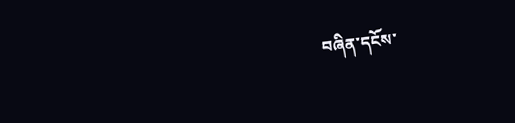བཞིན་དངོས་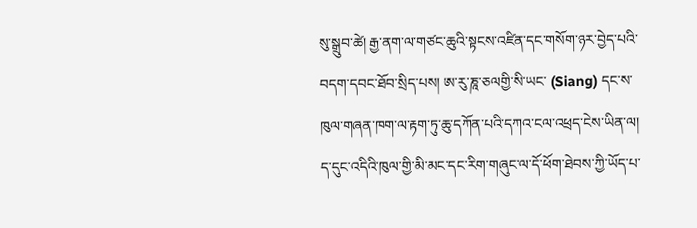སུ་སྒྲུབ་ཚེ། རྒྱ་ནག་ལ་གཙང་ཆུའི་སྟངས་འཛིན་དང་གསོག་ཉར་བྱེད་པའི་བདག་དབང་ཐོབ་སྲིད་པས། ཨ་རུ་ཎཱ་ཅལགྱི་སི་ཡང་ (Siang) དང་ས་ཁུལ་གཞན་ཁག་ལ་རྟག་ཏུ་ཆུ་དཀོན་པའི་དཀའ་ངལ་འཕྲད་ངེས་ཡིན་ལ། ད་དུང་འདིའི་ཁུལ་གྱི་མི་མང་དང་རིག་གཞུང་ལ་དོ་ཕོག་ཐེབས་ཀྱི་ཡོད་པ་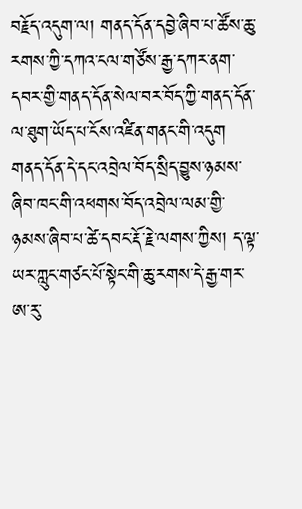བརྗོད་འདུག་ལ། གནད་དོན་དབྱེ་ཞིབ་པ་ཚོས་ཆུ་རགས་ཀྱི་དཀའ་ངལ་གཙོས་རྒྱ་དཀར་ནག་དབར་གྱི་གནད་དོན་སེལ་བར་བོད་ཀྱི་གནད་དོན་ལ་ཐུག་ཡོད་པ་ངོས་འཛིན་གནང་གི་འདུག
གནད་དོན་དེ་དང་འབྲེལ་བོད་སྲིད་བྱུས་ཉམས་ཞིབ་ཁང་གི་འཕགས་བོད་འབྲེལ་ལམ་གྱི་ཉམས་ཞིབ་པ་ཚེ་དབང་རྡོ་རྗེ་ལགས་ཀྱིས། ད་ལྟ་ཡར་ཀླུང་གཙང་པོ་སྟེང་གི་ཆུ་རགས་དེ་རྒྱ་གར་ཨ་རུ་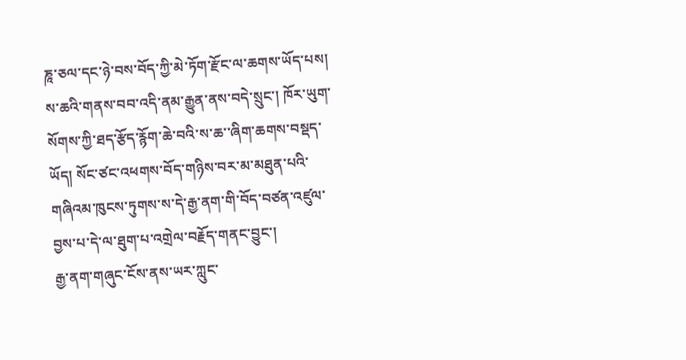ཎཱ་ཅལ་དང་ཉེ་བས་བོད་ཀྱི་མེ་ཏོག་རྫོང་ལ་ཆགས་ཡོད་པས། ས་ཆའི་གནས་བབ་འདི་ནམ་རྒྱུན་ནས་བདེ་སྲུང་། ཁོར་ཡུག་སོགས་ཀྱི་ཐད་རྩོད་རྙོག་ཆེ་བའི་ས་ཆ་་ཞིག་ཆགས་བསྡད་ཡོད། སོང་ཙང་འཕགས་བོད་གཉིས་བར་མ་མཐུན་པའི་གཞིའམ་ཁུངས་ཏུགས་ས་དེ་རྒྱ་ནག་གི་བོད་བཙན་འཛུལ་བྱས་པ་དེ་ལ་ཐུག་པ་འགྲེལ་བརྗོད་གནང་བྱུང་།
རྒྱ་ནག་གཞུང་ངོས་ནས་ཡར་ཀླུང་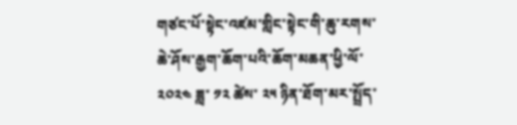གཙང་པོ་སྟེང་འཛམ་གླིང་སྟེང་གི་ཆུ་རགས་ཆེ་ཤོས་རྒྱག་ཆོག་པའི་ཆོག་མཆན་ཕྱི་ལོ་ ༢༠༢༤ ཟླ་ ༡༢ ཚེས་ ༢༥ ཉིན་ཐོག་མར་སྤྲོད་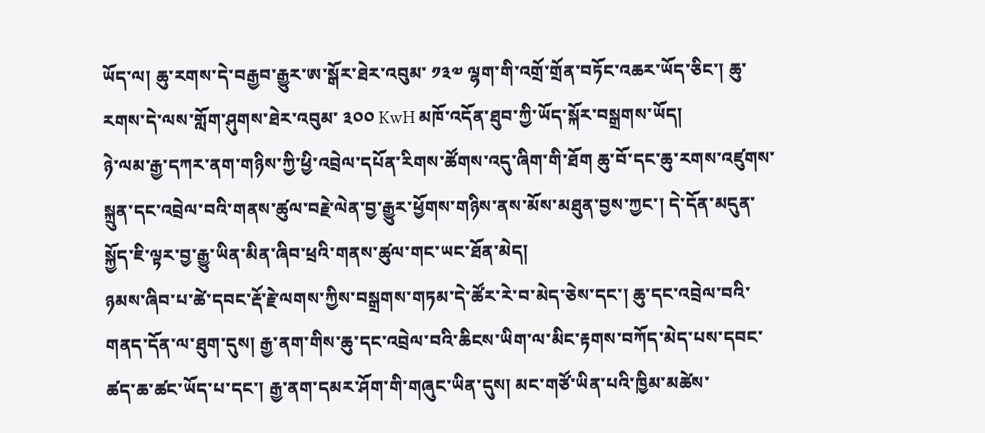ཡོད་ལ། ཆུ་རགས་དེ་བརྒྱབ་རྒྱུར་ཨ་སྒོར་ཐེར་འབུམ་ ༡༣༧ ལྷག་གི་འགྲོ་གྲོན་བཏོང་འཆར་ཡོད་ཅིང་། ཆུ་རགས་དེ་ལས་གློག་ཤུགས་ཐེར་འབུམ་ ༣༠༠ KwH མཁོ་འདོན་ཐུབ་ཀྱི་ཡོད་སྐོར་བསྒྲགས་ཡོད།
ཉེ་ལམ་རྒྱ་དཀར་ནག་གཉིས་ཀྱི་ཕྱི་འབྲེལ་དཔོན་རིགས་ཚོགས་འདུ་ཞིག་གི་ཐོག ཆུ་བོ་དང་ཆུ་རགས་འཛུགས་སྐྲུན་དང་འབྲེལ་བའི་གནས་ཚུལ་བརྗེ་ལེན་བྱ་རྒྱུར་ཕྱོགས་གཉིས་ནས་མོས་མཐུན་བྱས་ཀྱང་། དེ་དོན་མདུན་སྐྱོད་ཇི་ལྟར་བྱ་རྒྱུ་ཡིན་མིན་ཞིབ་ཕྲའི་གནས་ཚུལ་གང་ཡང་ཐོན་མེད།
ཉམས་ཞིབ་པ་ཚེ་དབང་རྡོ་རྗེ་ལགས་ཀྱིས་བསྒྲགས་གཏམ་དེ་ཚོར་རེ་བ་མེད་ཅེས་དང་། ཆུ་དང་འབྲེལ་བའི་གནད་དོན་ལ་ཐུག་དུས། རྒྱ་ནག་གིས་ཆུ་དང་འབྲེལ་བའི་ཆིངས་ཡིག་ལ་མིང་རྟགས་བཀོད་མེད་པས་དབང་ཚད་ཆ་ཚང་ཡོད་པ་དང་། རྒྱ་ནག་དམར་ཤོག་གི་གཞུང་ཡིན་དུས། མང་གཙོ་ཡིན་པའི་ཁྱིམ་མཚེས་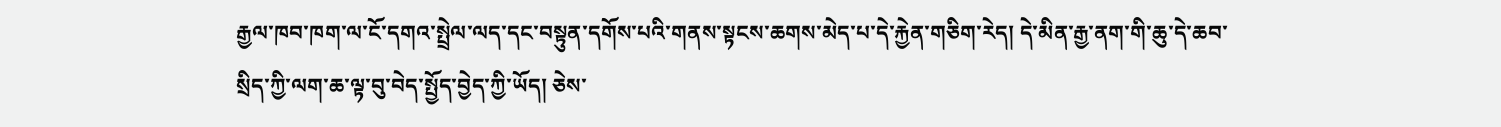རྒྱལ་ཁབ་ཁག་ལ་ངོ་དགའ་སྤྲེལ་ལད་དང་བསྟུན་དགོས་པའི་གནས་སྟངས་ཆགས་མེད་པ་དེ་རྐྱེན་གཅིག་རེད། དེ་མིན་རྒྱ་ནག་གི་ཆུ་དེ་ཆབ་སྲིད་ཀྱི་ལག་ཆ་ལྟ་བུ་བེད་སྤྱོད་བྱེད་ཀྱི་ཡོད། ཅེས་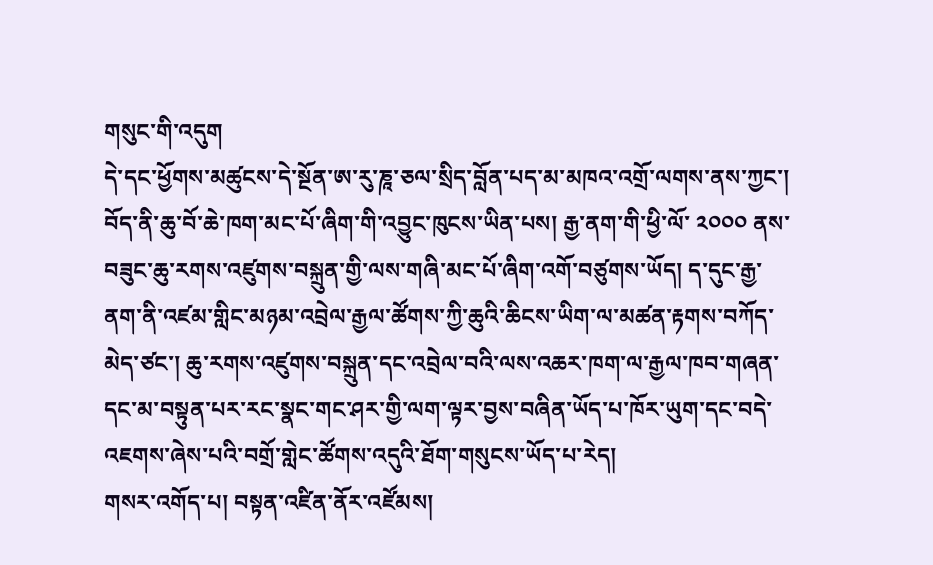གསུང་གི་འདུག
དེ་དང་ཕྱོགས་མཚུངས་དེ་སྔོན་ཨ་རུ་ཎཱ་ཅལ་སྲིད་བློན་པད་མ་མཁའ་འགྲོ་ལགས་ནས་ཀྱང་། བོད་ནི་ཆུ་བོ་ཆེ་ཁག་མང་པོ་ཞིག་གི་འབྱུང་ཁུངས་ཡིན་པས། རྒྱ་ནག་གི་ཕྱི་ལོ་ ༢༠༠༠ ནས་བཟུང་ཆུ་རགས་འཛུགས་བསྐྲུན་གྱི་ལས་གཞི་མང་པོ་ཞིག་འགོ་བཙུགས་ཡོད། ད་དུང་རྒྱ་ནག་ནི་འཛམ་གླིང་མཉམ་འབྲེལ་རྒྱལ་ཚོགས་ཀྱི་ཆུའི་ཆིངས་ཡིག་ལ་མཚན་རྟགས་བཀོད་མེད་ཙང་། ཆུ་རགས་འཛུགས་བསྐྲུན་དང་འབྲེལ་བའི་ལས་འཆར་ཁག་ལ་རྒྱལ་ཁབ་གཞན་དང་མ་བསྟུན་པར་རང་སྣང་གང་ཤར་གྱི་ལག་ལྟར་བྱས་བཞིན་ཡོད་པ་ཁོར་ཡུག་དང་བདེ་འཇགས་ཞེས་པའི་བགྲོ་གླེང་ཚོགས་འདུའི་ཐོག་གསུངས་ཡོད་པ་རེད།
གསར་འགོད་པ། བསྟན་འཛིན་ནོར་འཛོམས།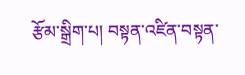རྩོམ་སྒྲིག་པ། བསྟན་འཛིན་བསྟན་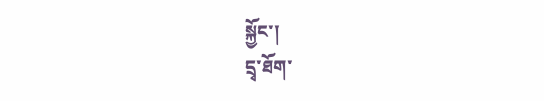སྐྱོང་།
དྲྭ་ཐོག་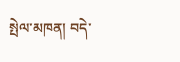སྤེལ་མཁན། བདེ་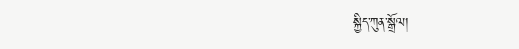སྐྱིད་ཀུན་སྒྲོལ།